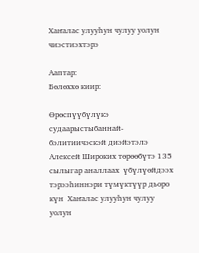Хаҥалас улууһун чулуу уолун чиэстиэхтэрэ

Ааптар:
Бөлөххө киир:

Өрөспүүбүлүкэ судаарыстыбаннай-бэлитиичэскэй диэйэтэлэ Алексей Широких төрөөбүтэ 135 сылыгар аналлаах  үбүлүөйдээх  тэрээһиннэри түмүктүүр дьоро күн  Хаҥалас улууһун чулуу уолун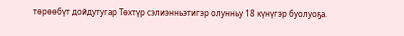төрөөбүт дойдутугар Төхтүр сэлиэнньэтигэр олунньу 18 күнүгэр буолуоҕа.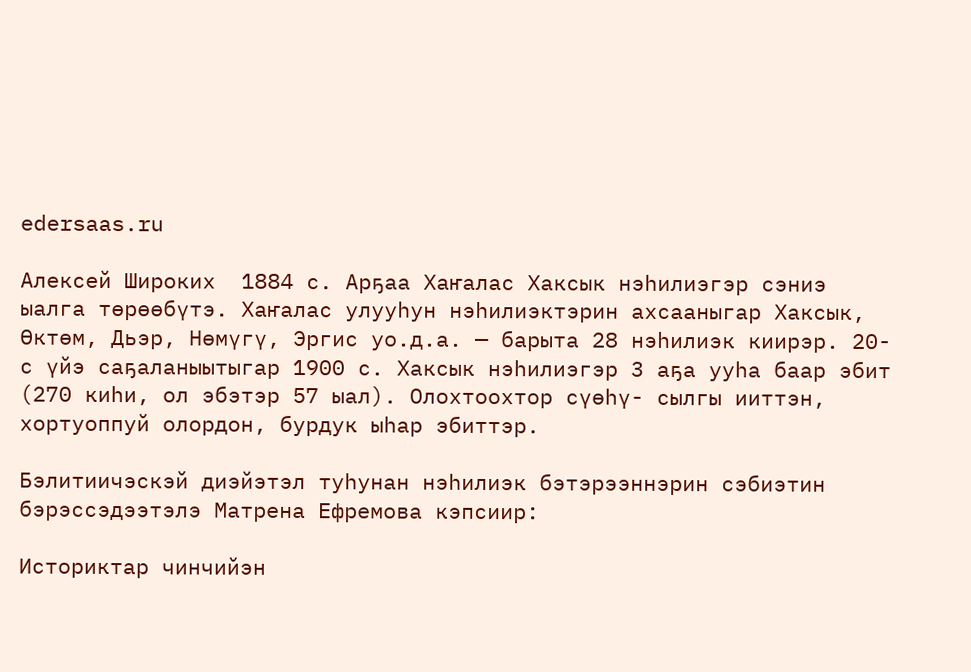edersaas.ru

Алексей Широких  1884 с. Арҕаа Хаҥалас Хаксык нэһилиэгэр сэниэ  ыалга төрөөбүтэ. Хаҥалас улууһун нэһилиэктэрин ахсааныгар Хаксык, Өктөм, Дьэр, Нөмүгү, Эргис уо.д.а. — барыта 28 нэһилиэк киирэр. 20-с үйэ саҕаланыытыгар 1900 с. Хаксык нэһилиэгэр 3 аҕа ууһа баар эбит  (270 киһи, ол эбэтэр 57 ыал). Олохтоохтор сүөһү- сылгы ииттэн, хортуоппуй олордон, бурдук ыһар эбиттэр.

Бэлитиичэскэй диэйэтэл туһунан нэһилиэк бэтэрээннэрин сэбиэтин бэрэссэдээтэлэ Матрена Ефремова кэпсиир:

Историктар чинчийэн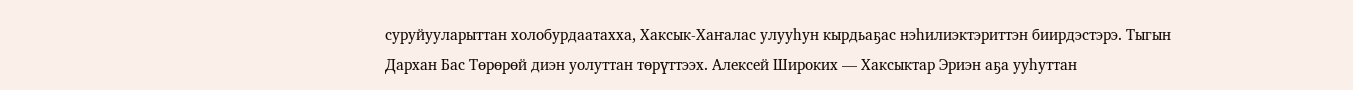суруйууларыттан холобурдаатахха, Хаксык-Хаҥалас улууһун кырдьаҕас нэһилиэктэриттэн биирдэстэрэ. Тыгын Дархан Бас Төрөрөй диэн уолуттан төрүттээх. Алексей Широких — Хаксыктар Эриэн аҕа ууһуттан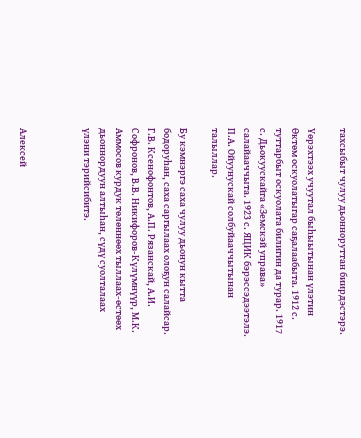тахсыбыт чулуу дьонноруттан биирдэстэрэ.

Үөрэхтээх учуутал быһыытынан үлэтин Өктөм оскуолатыгар саҕалаабыта. 1912 с. туттарбыт оскуолата билигин да турар. 1917 с. Дьокуускайга «Земскэй управа» салайааччыта. 1923 с. ЯЦИК бэрэссэдээтэлэ. П.А. Ойуунускай солбуйааччытынан талыллар.

Бу кэмнэргэ саха чулуу дьонун кытта бодоруһан, саха саргылаах олоҕун салайсар. Г.В. Ксенофонтов, А.П. Рязанскай, А.И. Софронов, В.В. Никифоров-Күлүмнүүр, М.К. Аммосов курдук төлөннөөх тыллаах-өстөөх дьоннордуун алтыһан, сүдү суолталаах үлэни тэрийсибитэ.



Алексей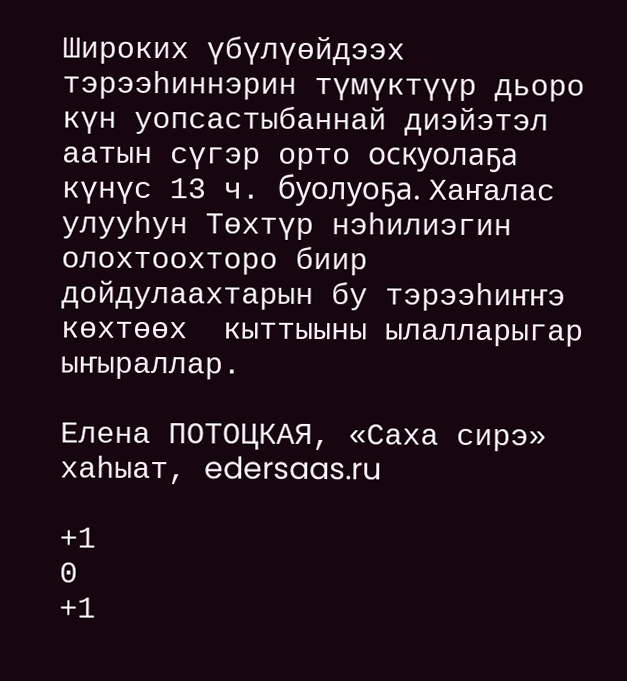Широких үбүлүөйдээх тэрээһиннэрин түмүктүүр дьоро күн уопсастыбаннай диэйэтэл аатын сүгэр орто оскуолаҕа  күнүс 13 ч. буолуоҕа. Хаҥалас улууһун Төхтүр нэһилиэгин олохтоохторо биир дойдулаахтарын бу тэрээһиҥҥэ көхтөөх  кыттыыны ылалларыгар ыҥыраллар.

Елена ПОТОЦКАЯ, «Саха сирэ» хаһыат, edersaas.ru

+1
0
+1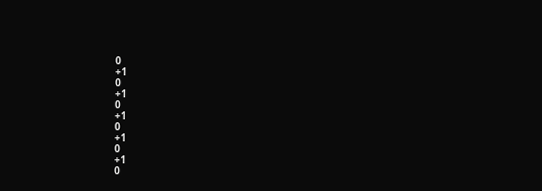0
+1
0
+1
0
+1
0
+1
0
+1
0